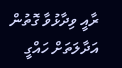ރާއީ ވިދާޅުވާ ގޮތުން އަދާލަތަށް ހައްގީ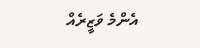އެންމެ ވަޒީރެއް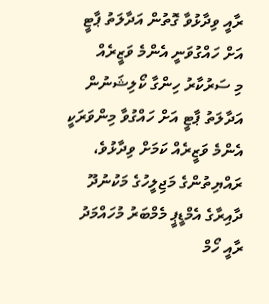ރާއީ ވިދާޅުވާ ގޮތުން އަދާލަތު ޕާޓީ އަށް ހައްގުވަނީ އެންމެ ވަޒީރެއް
މި ސަރުކާރު ހިންގާ ކޯލިޝަނުން އަދާލަތު ޕާޓީ އަށް ހައްގުވާ މިންވަރަކީ އެންމެ ވަޒީރެއް ކަމަށް ވިދާޅުވެ، ރައްޔިތުންގެ މަޖިލީހުގެ މަކުނުދޫ ދާއިރާގެ އެމްޑީޕީ މެމްބަރު މުހައްމަދު ރާއީ ހޯމް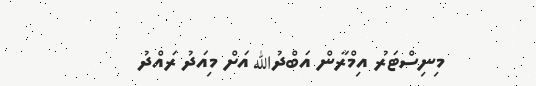މިނިސްޓަރު އިމްރާން އަބްދުالله އަށް މިއަދު ރައްދު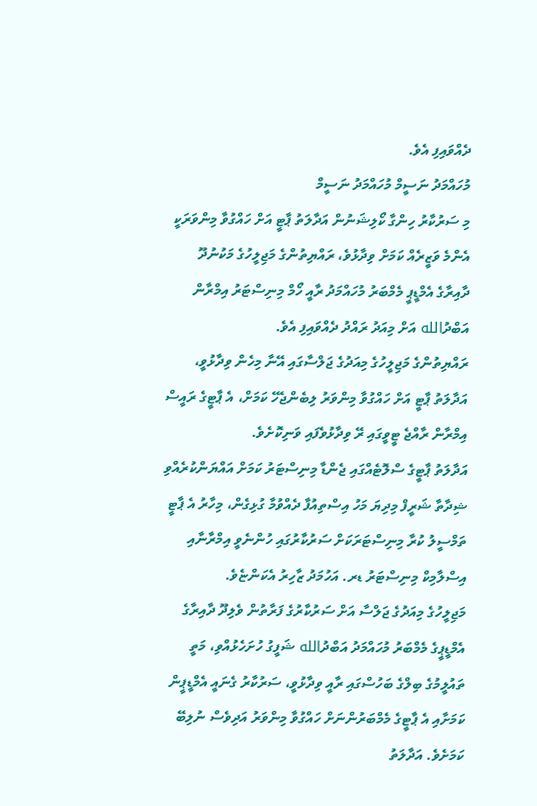ދެއްވައިފި އެވެ.
މުހައްމަދު ނަސީމް މުހައްމަދު ނަސީމް
މި ސަރުކާރު ހިންގާ ކޯލިޝަނުން އަދާލަތު ޕާޓީ އަށް ހައްގުވާ މިންވަރަކީ އެންމެ ވަޒީރެއް ކަމަށް ވިދާޅުވެ، ރައްޔިތުންގެ މަޖިލީހުގެ މަކުނުދޫ ދާއިރާގެ އެމްޑީޕީ މެމްބަރު މުހައްމަދު ރާއީ ހޯމް މިނިސްޓަރު އިމްރާން އަބްދުالله އަށް މިއަދު ރައްދު ދެއްވައިފި އެވެ.
ރައްޔިތުންގެ މަޖިލީހުގެ މިއަދުގެ ޖަލްސާގައި އޭނާ މިހެން ވިދާޅުވީ، އަދާލަތު ޕާޓީ އަށް ހައްގުވާ މިންވަރު ލިބެންޖެހޭ ކަމަށް، އެ ޕާޓީގެ ރައީސް އިމްރާން ރާއްޖެ ޓީވީގައި ރޭ ވިދާޅުވެފައި ވަނިކޮށެވެ.
އަދާލަތު ޕާޓީގެ ސްލޮޓެއްގައި ޖެންޑާ މިނިސްޓަރު ކަމަށް އައްޔަންކުރެއްވި ޝިދާތާ ޝަރީފް މިދިޔަ މަހު އިސްތިއުފާ ދެއްވުމާ ގުޅިގެން، މިހާރު އެ ޕާޓީ ތަމްސީލު ކުރާ މިނިސްޓަރަކަށް ސަރުކާރުގައި ހުންނެވީ އިމްރާނާއި އިސްލާމިކް މިނިސްޓަރު ޑރ. އަހުމަދު ޒާހިރު އެކަންޏެވެ.
މަޖިލީހުގެ މިއަދުގެ ޖަލްސާ އަށް ސަރުކާރުގެ ފަރާތުން ވެލިދޫ ދާއިރާގެ އެމްޑީޕީގެ މެމްބަރު މުހައްމަދު އަބްދުالله ޝަފީގު ހުށަހެޅުއްވި، މަތީ ތައުލީމުގެ ބިލްގެ ބަހުސްގައި ރާއީ ވިދާޅުވީ، ސަރުކާރު ގެނައީ އެމްޑީޕީން ކަމަށާއި އެ ޕާޓީގެ މެމްބަރުންނަށް ހައްގުވާ މިންވަރު އަދިވެސް ނުލިބޭ ކަމަށެވެ. އަދާލަތު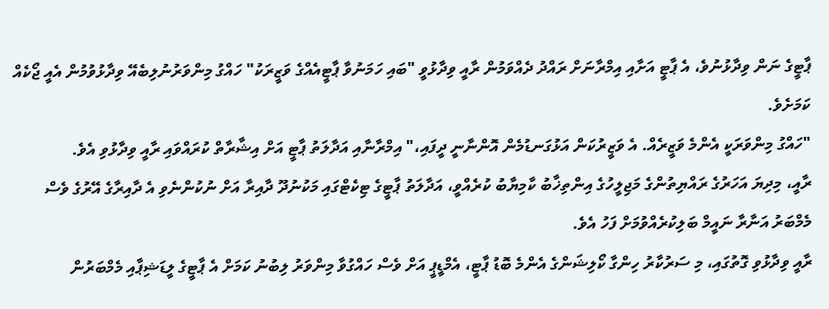ޕާޓީގެ ނަން ވިދާޅުނުވެ، އެ ޕާޓީ އަށާއި އިމްރާނަށް ރައްދު ދެއްވަމުން ރާއީ ވިދާޅުވީ "ބައި ހަމަނުވާ ޕާޓީއެއްގެ ވަޒީރަކު" ހައްގު މިންވަރުނުލިބެއޭ ވިދާޅުވުމުން އެއީ ޖޯކެއް ކަމަށެވެ.
"ހައްގު މިންވަރަކީ އެންމެ ވަޒީރެއް. އެ ވަޒީރުކަން އަޅުގަނޑުމެން އޮންނާނީ ދީފައި،" އިމްރާނާއި އަދާލަތު ޕާޓީ އަށް އިޝާރާތް ކުރައްވައި ރާއީ ވިދާޅުވި އެވެ.
ރާއީ، މިދިޔަ އަހަރުގެ ރައްޔިތުންގެ މަޖިލީހުގެ އިންތިޚާބު ކާމިޔާބު ކުރެއްވީ، އަދާލަތު ޕާޓީގެ ޓިކެޓްގައި މަކުނުދޫ ދާއިރާ އަށް ނުކުންނެވި އެ ދާއިރާގެ އޭރުގެ ވެސް މެމްބަރު އަނާރާ ނައީމް ބަލިކުރެއްވުމަށް ފަހު އެވެ.
ރާއީ ވިދާޅުވި ގޮތުގައި، މި ސަރުކާރު ހިންގާ ކޯލިޝަންގެ އެންމެ ބޮޑު ޕާޓީ، އެމްޑީޕީ އަށް ވެސް ހައްގުވާ މިންވަރު ލިބުނު ކަމަށް އެ ޕާޓީގެ ލީޑަޝިޕާއި މެމްބަރުން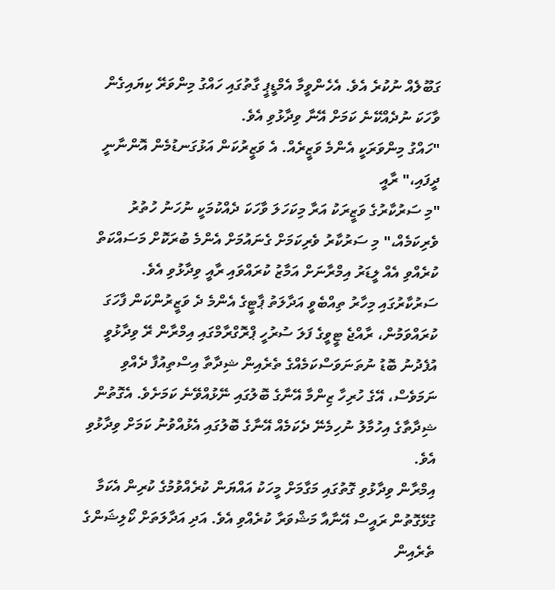ގަބޫލެއް ނުކުރެ އެވެ. އެހެންވީމާ އެމްޑީޕީ ގާތުގައި ހައްގު މިންވަރޭ ކިޔައިގެން ވާހަކަ ނުދެއްކޭނެ ކަމަށް އޭނާ ވިދާޅުވި އެވެ.
"ހައްގު މިންވަރަކީ އެންމެ ވަޒީރެއް. އެ ވަޒީރުކަން އަޅުގަނޑުމެން އޮންނާނީ ދީފައި،" ރާއީ
"މި ސަރުކާރުގެ ވަޒީރަކު އަރާ މިކަހަލަ ވާހަކަ ދެއްކުމަކީ ނުހަނު ހުތުރު ވެރިކަމެއް،" މި ސަރުކާރު ވެރިކަމަށް ގެނައުމަށް އެންމެ ބުރަކޮށް މަސައްކަތް ކުރެއްވި އެއް ލީޑަރު އިމްރާނަށް އަމާޒު ކުރައްވައި ރާއީ ވިދާޅުވި އެވެ.
ސަރުކާރުގައި މިހާރު ތިއްބެވީ އަދާލަތު ޕާޓީގެ އެންމެ ދެ ވަޒީރުންކަން ފާހަގަ ކުރައްވަމުން، ރާއްޖެ ޓީވީގެ ފަލަ ސުރުހީ ޕްރޮގްރާމްގައި އިމްރާން ރޭ ވިދާޅުވީ އުފެދުނު ބޮޑު ނުތަނަވަސްކަމެއްގެ ތެރެއިން ޝިދާތާ އިސްތިއުފާ ދެއްވި ނަމަވެސް، އޭގެ ހުރިހާ ޒިންމާ އޭނާގެ ބޮލުގައި ނޭޅުއްވޭނެ ކަމަށެވެ. އެގޮތުން ޝިދާތާގެ އިހުމާލު ނުހިމެނޭ ދެކަމެއް އޭނާގެ ބޮލުގައި އެޅުއްވުނު ކަމަށް ވިދާޅުވި އެވެ.
އިމްރާން ވިދާޅުވި ގޮތުގައި މަގާމަށް މީހަކު އައްޔަން ކުރެއްވުމުގެ ކުރިން އެކަމާ ގުޅޭގޮތުން ރައީސް އޭނާއާ މަޝްވަރާ ކުރެއްވި އެވެ. އަދި އަދާލަތަށް ކޯލިޝަންގެ ތެރެއިން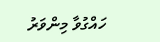ހައްގުވާ މިންވަރު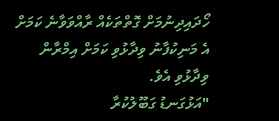ހޯދައިދިނުމަށް ގޮތްތަކެއް ރާއްވަވާނެ ކަމަށް އެ މަނިކުފާނު ވިދާޅުވި ކަމަށް އިމްރާން ވިދާޅުވި އެވެ.
"އަޅުގަނޑު ގަބޫލުކުރާ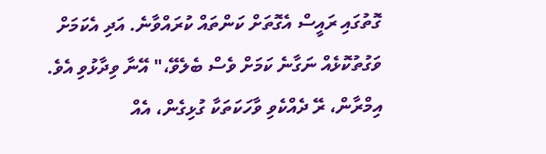ގޮތުގައި ރައީސް އެގޮތަށް ކަންތައް ކުރައްވާނެ. އަދި އެކަމަށް ވަގުތުކޮޅެއް ނަގާނެ ކަމަށް ވެސް ބެލެވޭ،" އޭނާ ވިދާޅުވި އެވެ.
އިމްރާން، ރޭ ދެއްކެވި ވާހަކަތަކާ ގުޅިގެން، އެއް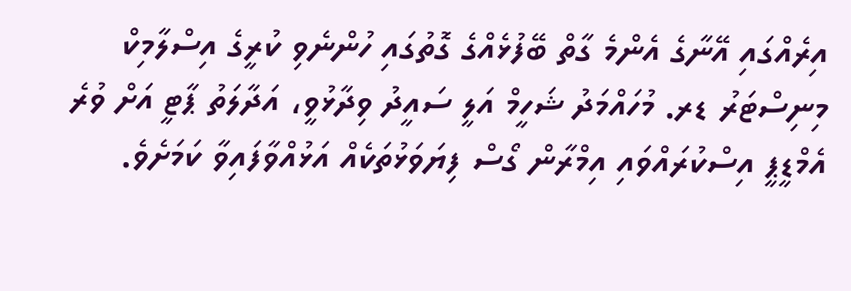އިރެއްގައި އޭނާގެ އެންމެ ގާތް ބޭފުޅެއްގެ ގޮތުގައި ހުންނެވި ކުރީގެ އިސްލާމިކް މިނިސްޓަރު ޑރ. މުހައްމަދު ޝަހީމް އަލީ ސައީދު ވިދާޅުވީ، އަދާލަތު ޕާޓީ އަށް ވުރެ އެމްޑީޕީ އިސްކުރައްވައި އިމްރާން ގޯސް ފިޔަވަޅުތަކެއް އަޅުއްވާފައިވާ ކަމަށެވެ.